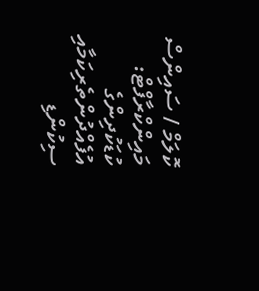ކޮލަމް / ސައިންސް
މައިންކްރާފްޓް: ކުޑަކުދިންގެ އުފެއްދުންތެރިކަމާއި ސިކުންޑި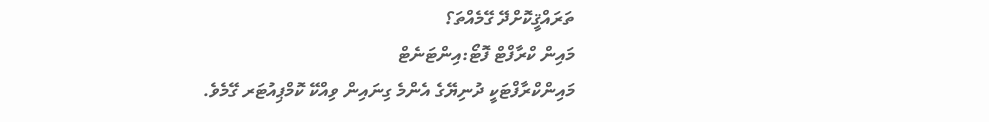ތަރައްޤީކޮށްދޭ ގޭމެއްތަ؟
މައިން ކްރާފްޓް ފޮޓޯ:އިންޓަނެޓް
މައިންކްރާފްޓަކީ ދުނިޔޭގެ އެންމެ ގިނައިން ވިއްކޭ ކޮމްޕިއުޓަރ ގޭމެވެ.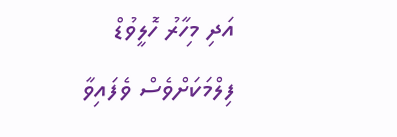އަދި މިހާރު ހޮލީވުޑް ފިލްމަކަށްވެސް ވެފައިވާ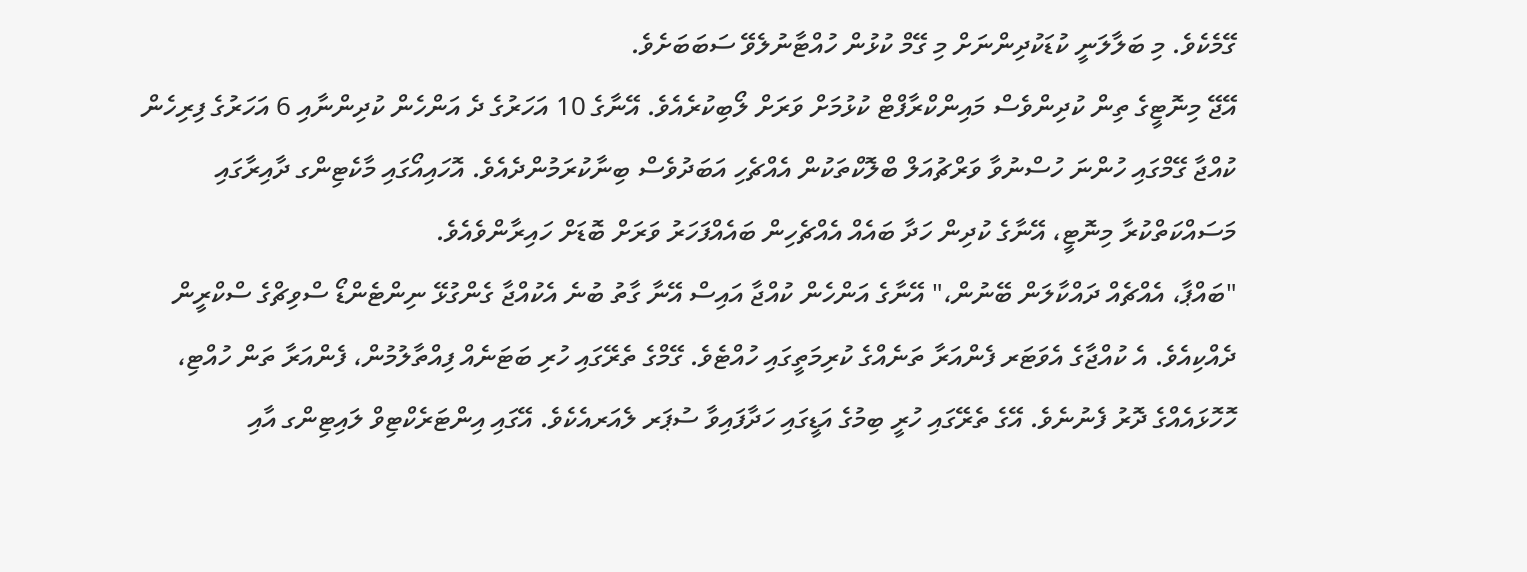ގޭމެކެވެ. މި ބަލާލަނީ ކުޑަކުދިންނަށް މި ގޭމް ކުޅުން ހުއްޓާނުލެވޭ ސަބަބަށެވެ.
އޭޖޭ މިނޮޓީގެ ތިން ކުދިންވެސް މައިންކްރާފްޓް ކުޅުމަށް ވަރަށް ލޯބިކުރެއެވެ. އޭނާގެ 10 އަހަރުގެ ދެ އަންހެން ކުދިންނާއި 6 އަހަރުގެ ފިރިހެން ކުއްޖާ ގޭމްގައި ހުންނަ ހުސްނުވާ ވަރްޗުއަލް ބްލޮކްތަކުން އެއްޗެހި އަބަދުވެސް ބިނާކުރަމުންދެއެވެ. އޮހައިއޯގައި މާކެޓިންގ ދާއިރާގައި މަސައްކަތްކުރާ މިނޮޓީ، އޭނާގެ ކުދިން ހަދާ ބައެއް އެއްޗެހިން ބައެއްފަހަރު ވަރަށް ބޮޑަށް ހައިރާންވެއެވެ.
"ބައްޕާ، އެއްޗެއް ދައްކާލަން ބޭނުން،" އޭނާގެ އަންހެން ކުއްޖާ އައިސް އޭނާ ގާތު ބުނެ އެކުއްޖާ ގެންގުޅޭ ނިންޓެންޑޯ ސްވިޗްގެ ސްކްރީން ދެއްކިއެވެ. އެ ކުއްޖާގެ އެވަޓަރ ފެންއަރާ ތަނެއްގެ ކުރިމަތީގައި ހުއްޓެވެ. ގޭމްގެ ތެރޭގައި ހުރި ބަޓަނެއް ފިއްތާލުމުން، ފެންއަރާ ތަން ހުއްޓި، ހޮހޮޅައެއްގެ ދޮރު ފެނުނެވެ. އޭގެ ތެރޭގައި ހުރީ ބިމުގެ އަޑީގައި ހަދާފައިވާ ސުޕަރ ލެއަރއެކެވެ. އޭގައި އިންޓަރެކްޓިވް ލައިޓިންގ އާއި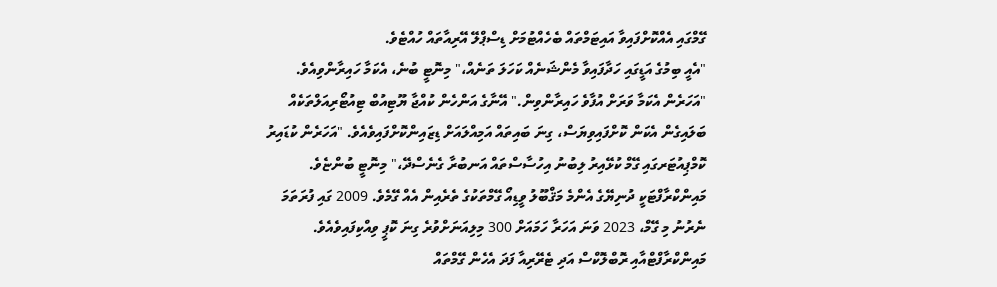ގޭމްގައި އެއްކޮށްފައިވާ އައިޓަމްތައް ބެހެއްޓުމަށް ޑިސްޕްލޭ އޭރިއާތައް ހުއްޓެވެ.
"އެއީ ބިމުގެ އަޑީގައި ހަދާފައިވާ މެންޝަނެއް ކަހަލަ ތަނެއް،" މިނޮޓީ ބުނެ، އެކަމާ ހައިރާންވިއެވެ. "އަހަރެން އެކަމާ ވަރަށް އުފާވެ ހައިރާންވިން." އޭނާގެ އަންހެން ކުއްޖާ ޔޫޓިއުބް ޓިއުޓޯރިއަލްތަކެއް ބަލައިގެން އެކަން ކޮށްފައިވިޔަސް، ގިނަ ބައިތައް އަމިއްލައަށް ޑިޒައިންކޮށްފައިވެއެވެ. "އަހަރެން ކުޑައިރު ކޮމްޕިއުޓަރގައި ގޭމް ކުޅޭއިރު ލިބުނު އިހުސާސްތައް އަނބުރާ ގެނެސްދޭ،" މިނޮޓީ ބުންޏެވެ.
މައިންކްރާފްޓަކީ ދުނިޔޭގެ އެންމެ މަޤްބޫލު ވީޑިއޯ ގޭމްތަކުގެ ތެރެއިން އެއް ގޭމެވެ. 2009 ގައި ފުރަތަމަ ނެރުނު މި ގޭމް، 2023 ވަނަ އަހަރާ ހަމައަށް 300 މިލިއަނަށްވުރެ ގިނަ ކޮޕީ ވިއްކިފައިވެއެވެ. މައިންކްރާފްޓްއާއި ރޮބްލޮކްސް އަދި ޓެރޭރިއާ ފަދަ އެހެން ގޭމްތައް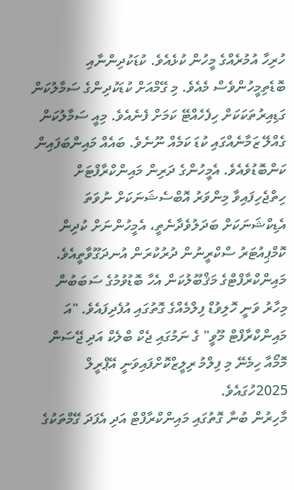ހުރިހާ އުމުރެއްގެ މީހުން ކުޅެއެވެ. ކުޑަކުދިންނާއި ބޮޑެތިމީހުންވެސް މެއެވެ. މި ގޭމްއަށް ކުޑަކުދިންގެ ސަމާލުކަން ގަޑިއިރުތަކަކަށް ހިފެހެއްޓޭ ކަމަށް ފެނެއެވެ. މިއީ ސަމާލުކަން ގެއްލޭ ޒަމާނެއްގައި ކުޑަ ކަމެއް ނޫނެވެ. ބައެއް މައިންބަފައިން ކަންބޮޑުވެއެވެ. އެމީހުންގެ ދަރިން މައިންކްރާފްޓަށް ހިތްޖެހިފައިވާ މިންވަރު އޮބްސެޝަނަކަށް ނުވަތަ އެޑިކްޝަނަކަށް ބަދަލުވެދާނެތީ، އެމީހުންނަށް ކުދިން ކޮމްޕިއުޓަރު ސްކްރީނުން ދުރުކުރަން އުނދަގޫވާތީއެވެ.
މައިންކްރާފްޓްގެ މަޤްބޫލުކަން އެހާ ބޮޑުވުމުގެ ސަބަބުން މިހާރު ވަނީ ހޮލިވުޑް ފިލްމެއްގެ ގޮތުގައި އުފެދިފައެވެ. "އަ މައިންކްރާފްޓް މޫވީ" ގެ ނަމުގައި ޖެކް ބްލެކް އަދި ޖޭސަން މޮމޯއާ ހިމެނޭ މި ފިލްމު ރިލީޒްކޮށްފައިވަނީ އޭޕްރީލް 2025ހުގައެވެ.
މާހިރުން ބުނާ ގޮތުގައި މައިންކްރާފްޓް އަދި އެފަދަ ގޭމްތަކުގެ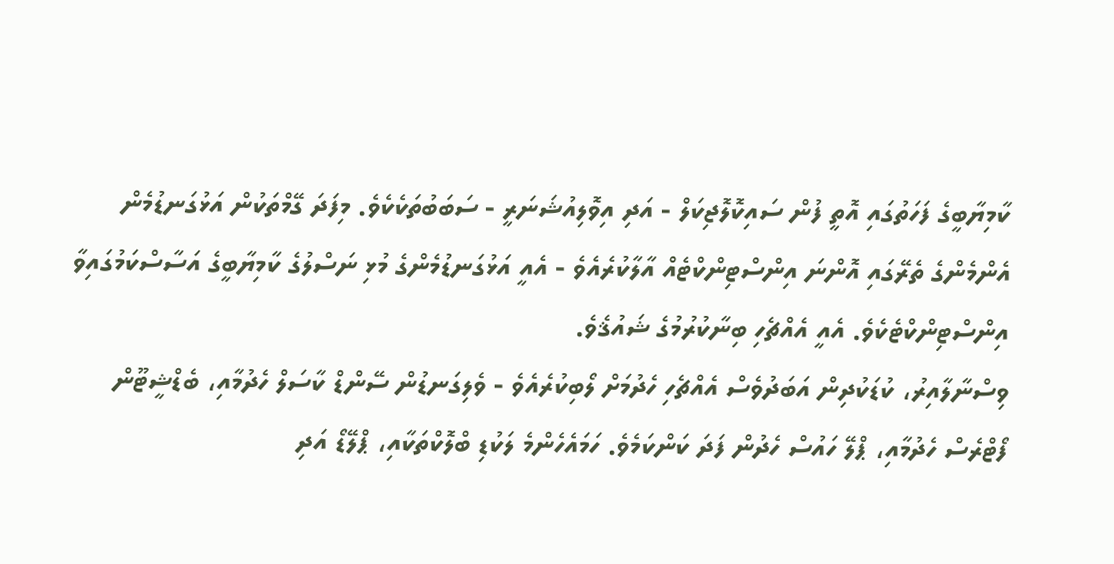ކާމިޔާބީގެ ފަހަތުގައި އޮތީ ފުން ސައިކޮލޮޖިކަލް - އަދި އިވޮލިއުޝަނަރީ - ސަބަބުތަކެކެވެ. މިފަދަ ގޭމްތަކުން އަޅުގަނޑުމެން އެންމެންގެ ތެރޭގައި އޮންނަ އިންސްޓިންކްޓެއް އާލާކުރެއެވެ - އެއީ އަޅުގަނޑުމެންގެ މުޅި ނަސްލުގެ ކާމިޔާބީގެ އަސާސްކަމުގައިވާ އިންސްޓިންކްޓެކެވެ. އެއީ އެއްޗެހި ބިނާކުރުމުގެ ޝައުޤެވެ.
ވިސްނާލާއިރު، ކުޑަކުދިން އަބަދުވެސް އެއްޗެހި ހެދުމަށް ލޯބިކުރެއެވެ - ވެލިގަނޑުން ސޭންޑް ކާސަލް ހެދުމާއި، ބެޑްޝީޓޫން ފޯޓްރެސް ހެދުމާއި، ޕްލޭ ހައުސް ހެދުން ފަދަ ކަންކަމެވެ. ހަމައެހެންމެ ލަކުޑި ބްލޮކްތަކާއި، ޕްލޭޑޯ އަދި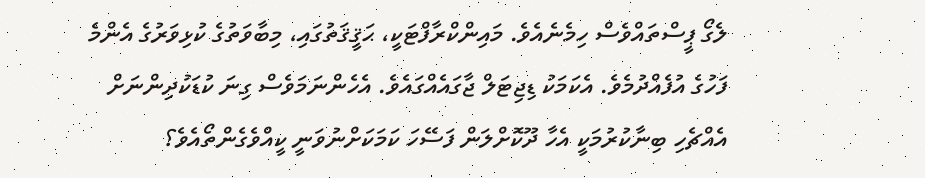ލެގޯ ޕީސްތައްވެސް ހިމެނެއެވެ. މައިންކްރާފްޓަކީ، ޙަޤީޤަތުގައި، މިބާވަތުގެ ކުޅިވަރުގެ އެންމެ ފަހުގެ އުފެއްދުމެވެ. އެކަމަކު ޑިޖިޓަލް ޖާގައެއްގައެވެ. އެހެންނަމަވެސް ގިނަ ކުޑަކުދިންނަށް އެއްޗެހި ބިނާކުރުމަކީ އެހާ ދޫކޮށްލަން ފަސޭހަ ކަމަކަށްނުވަނީ ކީއްވެގެންތޯއެވެ؟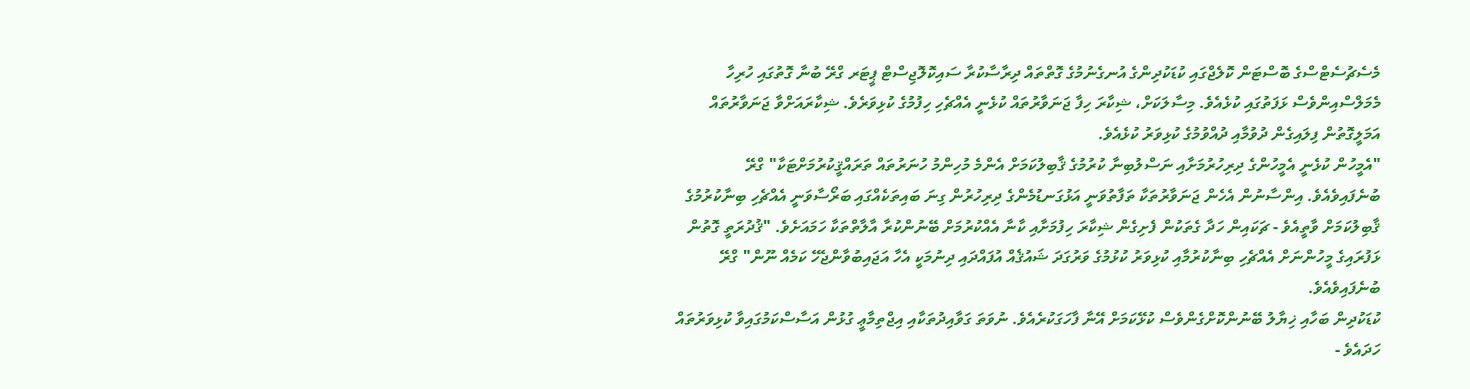މެސެޗުސެޓްސްގެ ބޮސްޓަން ކޮލެޖްގައި ކުޑަކުދިންގެ އުނގެނުމުގެ ގޮތްތައް ދިރާސާކުރާ ސައިކޮލޮޖިސްޓް ޕީޓަރ ގްރޭ ބުނާ ގޮތުގައި ހުރިހާ މެމަލްސްއިންވެސް ޅަފަތުގައި ކުޅެއެވެ. މިސާލަކަށް، ޝިކާރަ ހިފާ ޖަނަވާރުތައް ކުޅެނީ އެއްޗެހި ހިފުމުގެ ކުޅިވަރެވެ. ޝިކާރައަށްވާ ޖަނަވާރުތައް އަމަލީގޮތުން ފިލައިގެން ދުވުމާއި ދުއްވުމުގެ ކުޅިވަރު ކުޅެއެވެ.
"އެމީހުން ކުޅެނީ އެމީހުންގެ ދިރިހުރުމަށާއި ނަސްލުބިނާ ކުރުމުގެ ޤާބިލުކަމަށް އެންމެ މުހިންމު ހުނަރުތައް ތަރައްޤީކުރުމަށްޓަކާ" ގްރޭ ބުނެފައިވެއެވެ. އިންސާނުން އެހެން ޖަނަވާރުތަކާ ތަފާތުވަނީ އަޅުގަނޑުމެންގެ ދިރިހުރުން ގިނަ ބައިތަކެއްގައި ބަރޯސާވަނީ އެއްޗެހި ބިނާކުރުމުގެ ޤާބިލުކަމަށް ވާތީއެވެ - ޗަކައިން ހަދާ ގެތަކުން ފެށިގެން ޝިކާރަ ހިފުމަށާއި ކާނާ އެއްކުރުމަށް ބޭނުންކުރާ އާލާތްތަކާ ހަމައަށެވެ. "ޤުދުރަތީ ގޮތުން ޅަފުރައިގެ މީހުންނަށް އެއްޗެހި ބިނާކުރުމާއި ކުޅިވަރު ކުޅުމުގެ ވަރުގަދަ ޝައުޤެއް އުފައްދައި ދިނުމަކީ އެހާ އަޖައިބުވާންޖެހޭ ކަމެއް ނޫން" ގްރޭ ބުނެފައިވެއެވެ.
ކުޑަކުދިން ބަހާއި ޚިޔާލު ބޭނުންކޮށްގެންވެސް ކުޅޭކަމަށް އޭނާ ފާހަގަކުރެއެވެ. ނުވަތަ ގަވާއިދުތަކާއި އިޖްތިމާޢީ ގުޅުން އަސާސްކަމުގައިވާ ކުޅިވަރުތައް ހަދައެވެ -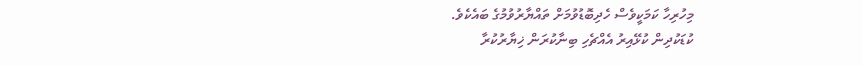މިހުރިހާ ކަމަކީވެސް ހެދިބޮޑުވުމަށް ތައްޔާރުވުމުގެ ބައެކެވެ.
ކުޑަކުދިން ކުޅޭއިރު އެއްޗެހި ބިނާކުރަން ޚިޔާރުކުރާ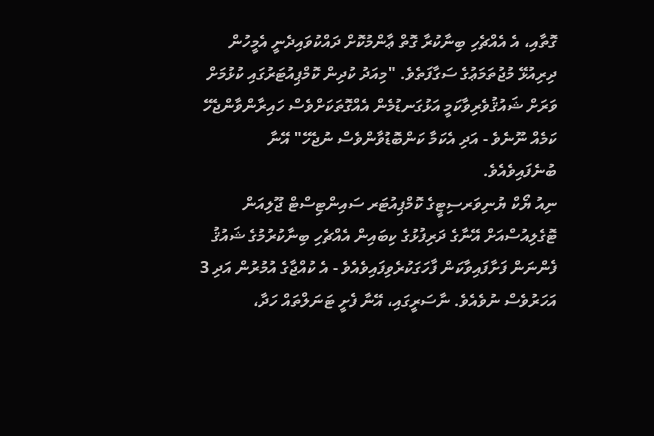ގޮތާއި، އެ އެއްޗެހި ބިނާކުރާ ގޮތް ޢާންމުކޮށް ދައްކުވައިދެނީ އެމީހުން ދިރިއުޅޭ މުޖުތަމަޢުގެ ސަގާފަތެވެ. "މިއަދު ކުދިން ކޮމްޕިއުޓަރުގައި ކުޅުމަށް ވަރަށް ޝައުޤުވެރިވާކަމީ އަޅުގަނޑުމެން އެއްގޮތަކަށްވެސް ހައިރާންވާންޖެހޭ ކަމެއް ނޫނެވެ - އަދި އެކަމާ ކަންބޮޑުވާންވެސް ނުޖެހޭ" އޭނާ ބުނެފައިވެއެވެ.
ނިއު ޔޯކް ޔުނިވަރސިޓީގެ ކޮމްޕިއުޓަރ ސައިންޓިސްޓް ޖޫލިއަން ޓޮގެލިއުސްއަށް އޭނާގެ ދަރިފުޅުގެ ކިބައިން އެއްޗެހި ބިނާކުރުމުގެ ޝައުޤު ފެންނަން ފަށާފައިވާކަން ފާހަގަކުރެވިފައިވެއެވެ - އެ ކުއްޖާގެ އުމުރުން އަދި 3 އަހަރުވެސް ނުވެއެވެ. ނާސަރީގައި، އޭނާ ފެށީ ޓަނަލްތައް ހަދާ،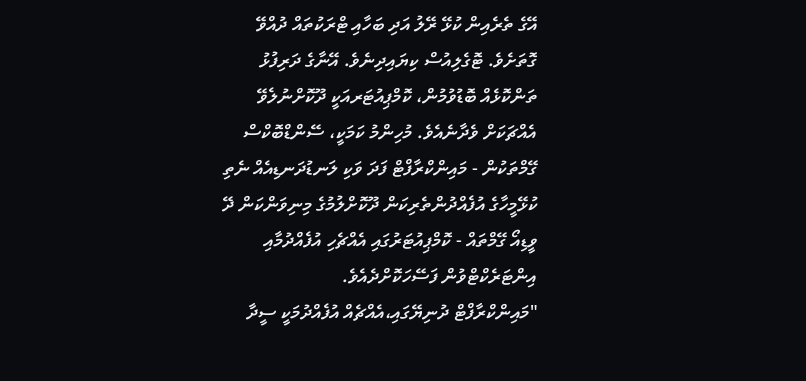އޭގެ ތެރެއިން ކުޅޭ ރޭލު އަދި ބަހާއި ޓްރަކުތައް ދުއްވޭ ގޮތަށެވެ. ޓޮގެލިއުސް ކިޔައިދިނެވެ. އޭނާގެ ދަރިފުޅު ތަންކޮޅެއް ބޮޑުވުމުން، ކޮމްޕިއުޓަރއަކީ ދޫކޮށްނުލެވޭ އެއްޗަކަށް ވެދާނެއެވެ. މުހިންމު ކަމަކީ، ސޭންޑްބޮކްސް ގޭމްތަކުން - މައިންކްރާފްޓް ފަދަ ވަކި ލަނޑުދަނޑިއެއް ނެތި ކުޅޭމީހާގެ އުފެއްދުންތެރިކަން ދޫކޮށްލުމުގެ މިނިވަންކަން ދޭ ވީޑިއޯ ގޭމްތައް - ކޮމްޕިއުޓަރުގައި އެއްޗެހި އުފެއްދުމާއި އިންޓަރެކްޓްވުން ފަސޭހަކޮށްދެއެވެ.
"މައިންކްރާފްޓް ދުނިޔޭގައި،އެއްޗެއް އުފެއްދުމަކީ ސީދާ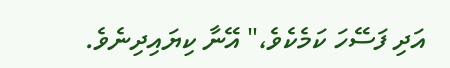އަދި ފަސޭހަ ކަމެކެވެ،" އޭނާ ކިޔައިދިނެވެ.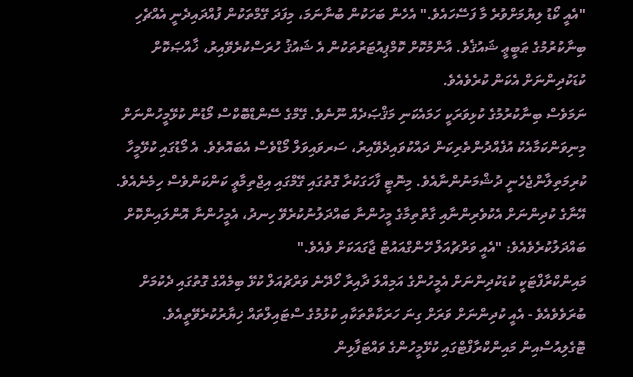"އެއީ ކޯޑު ލިޔުމަށްވުރެ މާ ފަސޭހައެވެ." އެހެން ބަހަކުން ބުނާނަމަ، މިފަދަ ގޭމްތަކުން ފުއްދައިދެނީ އެއްޗެހި ބިނާކުރުމުގެ ޠަބީޢީ ޝައުޤެވެ. އާންމުކޮށް ކޮމްޕިއުޓަރުތަކުން އެ ޝައުޤު ހުރަސްކުރެވޭއިރު، ޚާއްޞަކޮށް ކުޑަކުދިންނަށް އެކަން ކުރެވެއެވެ.
ނަމަވެސް ބިނާކުރުމުގެ ކުޅިވަރަކީ ހަމައެކަނި މަޤްޞަދެއް ނޫނެވެ. ގޭމްގެ ސޭންޑްބޮކްސް މޯޑުން ކުޅޭމީހުންނަށް މިނިވަންކަމާއެކު އުފެއްދުންތެރިކަން ދައްކުވައިދެވޭއިރު، ސަރވައިވަލް މޯޑްވެސް އެބައޮތެވެ. އެ މޯޑުގައި ކުޅޭމީހާ ކުރިމަތިލާންޖެހެނީ ދުޝްމަނުންނާއެވެ. މިނޮޓީ ފާހަގަކުރާ ގޮތުގައި ގޭމްގައި އިޖްތިމާޢީ ކަންކަންވެސް ހިމެނެއެވެ. އޭނާގެ ކުދިންނަށް އެކުވެރިންނާއި ގާތްތިމާގެ މީހުންނާ ބައްދަލުނުކުރެވޭ ހިނދު، އެމީހުންނާ އޮންލައިންކޮށް ބައްދަލުކުރެވެއެވެ: "އެއީ ވަރްޗުއަލް ހޭންގްއައުޓް ޖާގައަކަށް ވެއެވެ."
މައިންކްރާފްޓަކީ ކުޑަކުދިންނަށް އެމީހުންގެ އަމިއްލަ ދާއިރާ ހޯދޭނެ ވަރްޗުއަލް ކުޅޭ ބިމެއްގެ ގޮތުގައި ދެކުމަށް ބުރަވެވެއެވެ - އެއީ ކުދިންނަށް ވަރަށް ގިނަ ހަރަކާތްތަކާއި ކުޅުމުގެ ސްޓައިލްތައް ޚިޔާރުކުރެވޭތީއެވެ.
ޓޮގެލިއުސްއިން މައިންކްރާފްޓްގައި ކުޅޭމީހުންގެ ވައްޓަފާޅިން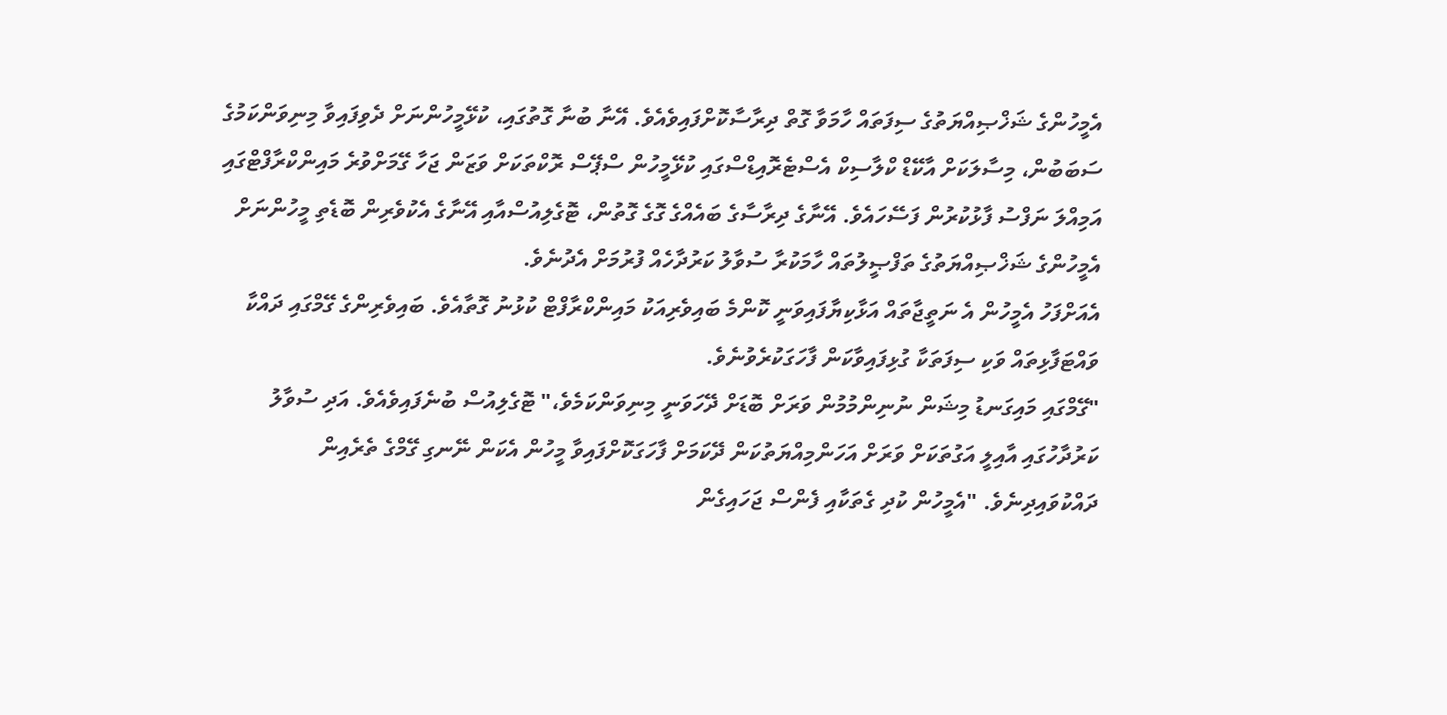އެމީހުންގެ ޝަޚްޞިއްޔަތުގެ ސިފަތައް ހާމަވާ ގޮތް ދިރާސާކޮށްފައިވެއެވެ. އޭނާ ބުނާ ގޮތުގައި، ކުޅޭމީހުންނަށް ދެވިފައިވާ މިނިވަންކަމުގެ ސަބަބުން، މިސާލަކަށް އާކޭޑް ކްލާސިކް އެސްޓެރޮއިޑްސްގައި ކުޅޭމީހުން ސްޕޭސް ރޮކްތަކަށް ވަޒަން ޖަހާ ގޭމަށްވުރެ މައިންކްރާފްޓްގައި އަމިއްލަ ނަފްސު ފާޅުކުރުން ފަސޭހައެވެ. އޭނާގެ ދިރާސާގެ ބައެއްގެ ގޮގެ ގޮތުން، ޓޮގެލިއުސްއާއި އޭނާގެ އެކުވެރިން ބޮޑެތި މީހުންނަށް އެމީހުންގެ ޝަޚްޞިއްޔަތުގެ ތަފްޞީލުތައް ހާމަކުރާ ސުވާލު ކަރުދާހެއް ފުރުމަށް އެދުނެވެ.
އެއަށްފަހު އެމީހުން އެ ނަތީޖާތައް އަޅާކިޔާފައިވަނީ ކޮންމެ ބައިވެރިއަކު މައިންކްރާފްޓް ކުޅުނު ގޮތާއެވެ. ބައިވެރިންގެ ގޭމްގައި ދައްކާ ވައްޓަފާޅިތައް ވަކި ސިފަތަކާ ގުޅިފައިވާކަން ފާހަގަކުރެވުނެވެ.
"ގޭމްގައި މައިގަނޑު މިޝަން ނުނިންމުމުން ވަރަށް ބޮޑަށް ދޭހަވަނީ މިނިވަންކަމެވެ،" ޓޮގެލިއުސް ބުނެފައިވެއެވެ. އަދި ސުވާލު ކަރުދާހުގައި އާއިލީ އަގުތަކަށް ވަރަށް އަހަންމިއްޔަތުކަން ދޭކަމަށް ފާހަގަކޮށްފައިވާ މީހުން އެކަން ނޭނގި ގޭމްގެ ތެރެއިން ދައްކުވައިދިނެވެ. "އެމީހުން ކުދި ގެތަކާއި ފެންސް ޖަހައިގެން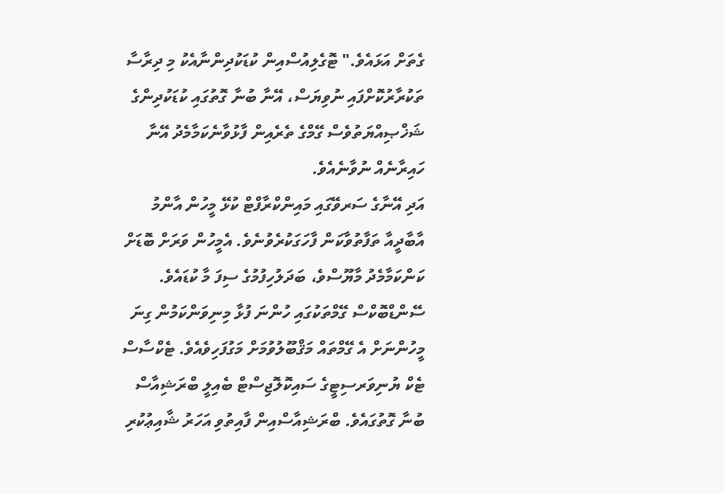ގެތަށް އަޅައެވެ." ޓޮގެލިއުސްއިން ކުޑަކުދިންނާއެކު މި ދިރާސާ ތަކުރާރުކޮށްފައި ނުވިޔަސް، އޭނާ ބުނާ ގޮތުގައި ކުޑަކުދިންގެ ޝަޚްޞިއްޔަތުވެސް ގޭމްގެ ތެރެއިން ފާޅުވާނެކަމާމެދު އޭނާ ހައިރާނެއް ނުވާނެއެވެ.
އަދި އޭނާގެ ސަރވޭގައި މައިންކްރާފްޓް ކުޅޭ މީހުން އާންމު އާބާދީއާ ތަފާތުވާކަން ފާހަގަކުރެވުނެވެ. އެމީހުން ވަރަށް ބޮޑަށް ކަންކަމާމެދު މާޔޫސްވެ، ބަދަލުހިފުމުގެ ސިފަ މާ ކުޑައެވެ.
ސޭންޑްބޮކްސް ގޭމްތަކުގައި ހުންނަ ފުޅާ މިނިވަންކަމުން ގިނަ މީހުންނަށް އެ ގޭމްތައް މަޤްބޫލުވުމަށް މަގުފަހިވެއެވެ. ޓެކްސާސް ޓެކް ޔުނިވަރސިޓީގެ ސައިކޮލޮޖިސްޓް ބެއިލީ ބްރަޝިއާސް ބުނާ ގޮތުގައެވެ. ބްރަޝިއާސްއިން ފާއިތުވި އަހަރު ޝާއިޢުކުރި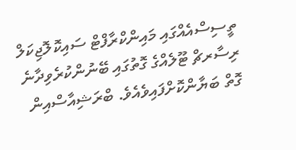ތީސިސްއެއްގައި މައިންކްރާފްޓް ސައިކޮލޮޖިކަލް ރިސާރޗް ޓޫލެއްގެ ގޮތުގައި ބޭނުންކުރެވިދާނެ ގޮތް ބަޔާންކޮށްފައިވެއެވެ. ބްރަޝިއާސްއިން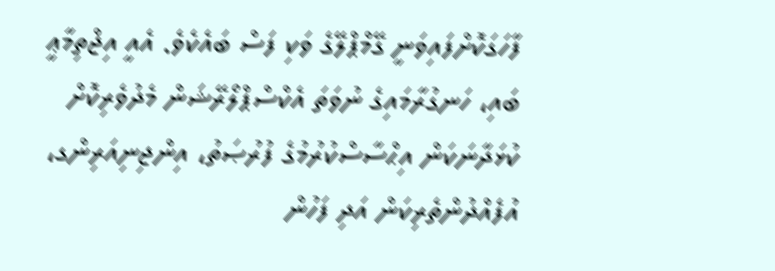ފާހަގަކޮށްފައިވަނީ ގޭމްޕްލޭގެ ވަކި ފަސް ބައެކެވެ. އެއީ އިޖްތިމާޢީ ބައި، ހަނގުރާމައިގެ ނުވަތަ އެކްސްޕްލޯރޭޝަން މެދުވެރިކޮށް ކުޅަދާނަކަން އިޙްސާސްކުރުމުގެ ފުރުޞަތު، އިންޖިނިއަރިންގ، އުފެއްދުންތެރިކަން އަދި ފަހުން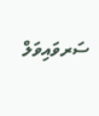ސަރވައިވަލް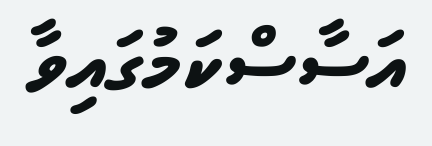އަސާސްކަމުގައިވާ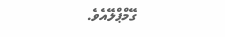ގޭމްޕްލޭއެވެ.